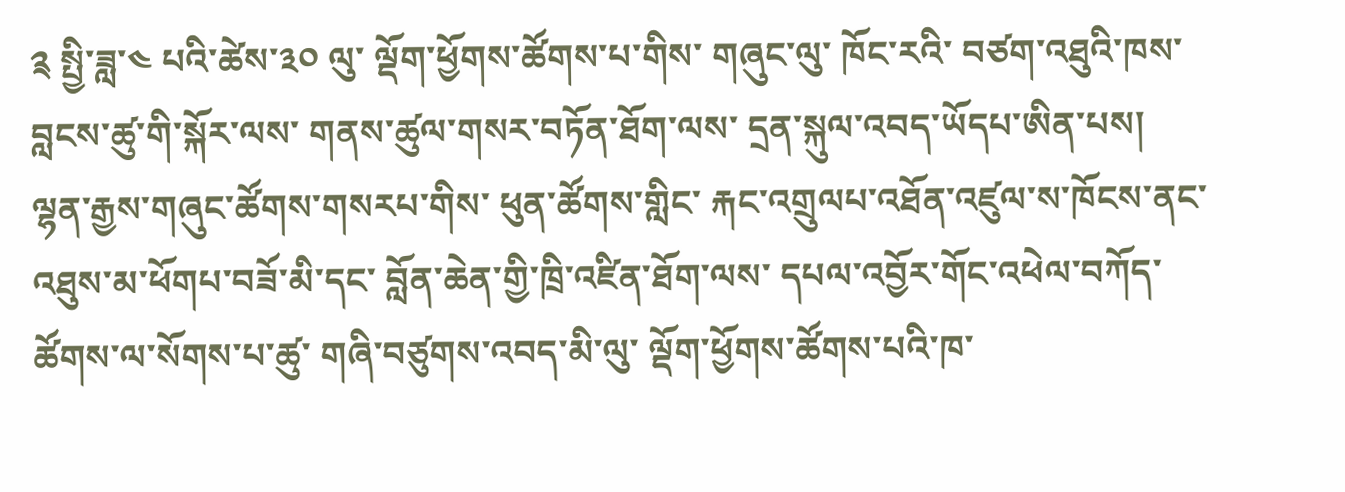༉ སྤྱི་ཟླ་༤ པའི་ཚེས་༣༠ ལུ་ ལྡོག་ཕྱོགས་ཚོགས་པ་གིས་ གཞུང་ལུ་ ཁོང་རའི་ བཙག་འཐུའི་ཁས་བླངས་ཚུ་གི་སྐོར་ལས་ གནས་ཚུལ་གསར་བཏོན་ཐོག་ལས་ དྲན་སྐུལ་འབད་ཡོདཔ་ཨིན་པས།
ལྷན་རྒྱས་གཞུང་ཚོགས་གསརཔ་གིས་ ཕུན་ཚོགས་གླིང་ རྐང་འགྲུལཔ་འཐོན་འཛུལ་ས་ཁོངས་ནང་ འཐུས་མ་ཕོགཔ་བཟོ་མི་དང་ བློན་ཆེན་གྱི་ཁྲི་འཛིན་ཐོག་ལས་ དཔལ་འབྱོར་གོང་འཕེལ་བཀོད་ཚོགས་ལ་སོགས་པ་ཚུ་ གཞི་བཙུགས་འབད་མི་ལུ་ ལྡོག་ཕྱོགས་ཚོགས་པའི་ཁ་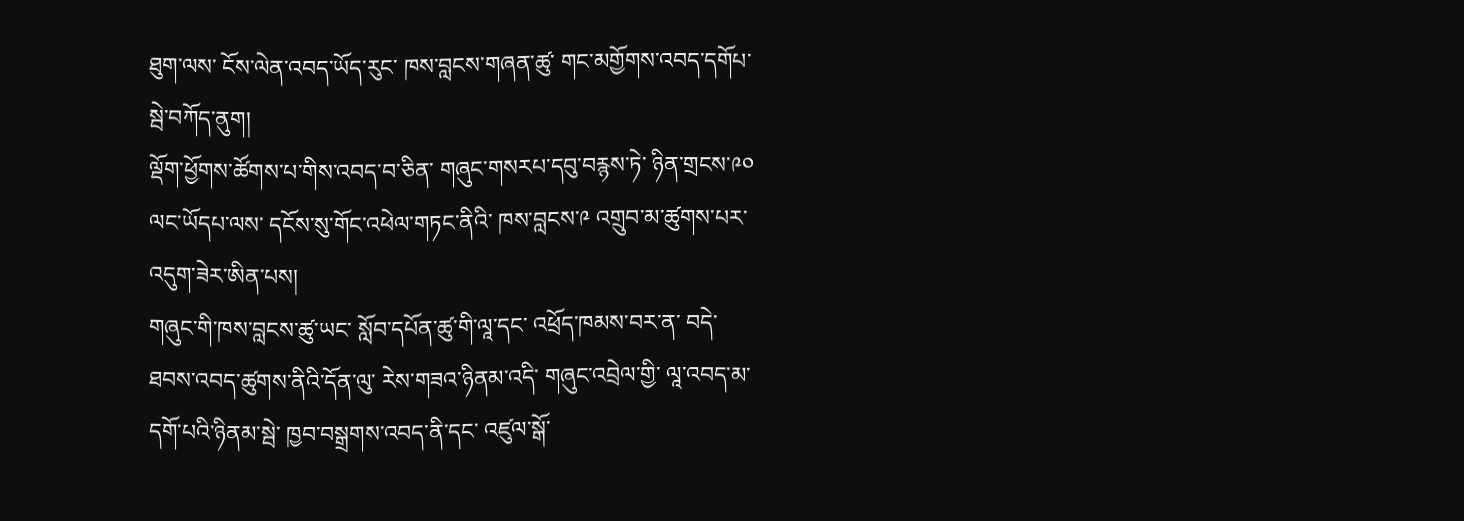ཐུག་ལས་ ངོས་ལེན་འབད་ཡོད་རུང་ ཁས་བླངས་གཞན་ཚུ་ གང་མགྱོགས་འབད་དགོཔ་སྦེ་བཀོད་ནུག།
ལྡོག་ཕྱོགས་ཚོགས་པ་གིས་འབད་བ་ཅིན་ གཞུང་གསརཔ་དབུ་བརྙས་ཏེ་ ཉིན་གྲངས་༩༠ ལང་ཡོདཔ་ལས་ དངོས་སུ་གོང་འཕེལ་གཏང་ནིའི་ ཁས་བླངས་༩ འགྲུབ་མ་ཚུགས་པར་ འདུག་ཟེར་ཨིན་པས།
གཞུང་གི་ཁས་བླངས་ཚུ་ཡང་ སློབ་དཔོན་ཚུ་གི་ལཱ་དང་ འཕྲོད་ཁམས་བར་ན་ བདེ་ཐབས་འབད་ཚུགས་ནིའི་དོན་ལུ་ རེས་གཟའ་ཉིནམ་འདི་ གཞུང་འབྲེལ་གྱི་ ལཱ་འབད་མ་དགོ་པའི་ཉིནམ་སྦེ་ ཁྱབ་བསྒྲགས་འབད་ནི་དང་ འཛུལ་སྒོ་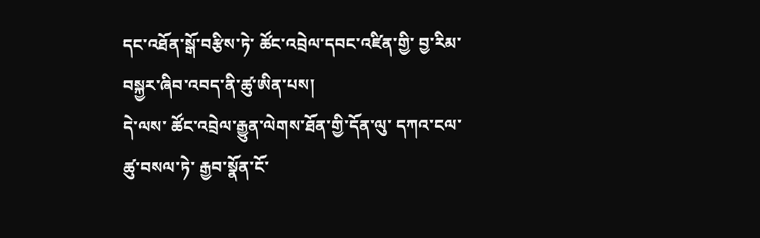དང་འཐོན་སྒོ་བརྩིས་ཏེ་ ཚོང་འབྲེལ་དབང་འཛིན་གྱི་ བྱ་རིམ་བསྐྱར་ཞིབ་འབད་ནི་ཚུ་ཨིན་པས།
དེ་ལས་ ཚོང་འབྲེལ་རྒྱུན་ལེགས་ཐོན་གྱི་དོན་ལུ་ དཀའ་ངལ་ཚུ་བསལ་ཏེ་ རྒྱབ་སྣོན་ངོ་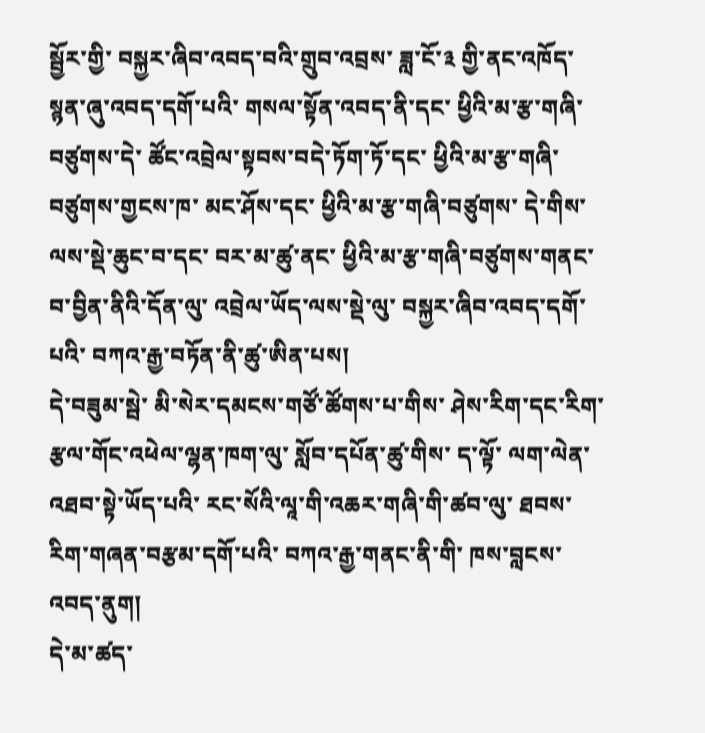སྦྱོར་གྱི་ བསྐྱར་ཞིབ་འབད་བའི་གྲུབ་འབྲས་ ཟླ་ངོ་༣ གྱི་ནང་འཁོད་ སྙན་ཞུ་འབད་དགོ་པའི་ གསལ་སྟོན་འབད་ནི་དང་ ཕྱིའི་མ་རྩ་གཞི་བཙུགས་དེ་ ཚོང་འབྲེལ་སྟབས་བདེ་ཏོག་ཏོ་དང་ ཕྱིའི་མ་རྩ་གཞི་བཙུགས་གྱངས་ཁ་ མང་ཤོས་དང་ ཕྱིའི་མ་རྩ་གཞི་བཙུགས་ དེ་གིས་ ལས་སྡེ་ཆུང་བ་དང་ བར་མ་ཚུ་ནང་ ཕྱིའི་མ་རྩ་གཞི་བཙུགས་གནང་བ་བྱིན་ནིའི་དོན་ལུ་ འབྲེལ་ཡོད་ལས་སྡེ་ལུ་ བསྐྱར་ཞིབ་འབད་དགོ་པའི་ བཀའ་རྒྱ་བཏོན་ནི་ཚུ་ཨིན་པས།
དེ་བཟུམ་སྦེ་ མི་སེར་དམངས་གཙོ་ཚོགས་པ་གིས་ ཤེས་རིག་དང་རིག་རྩལ་གོང་འཕེལ་ལྷན་ཁག་ལུ་ སློབ་དཔོན་ཚུ་གིས་ ད་ལྟོ་ ལག་ལེན་འཐབ་སྟེ་ཡོད་པའི་ རང་སོའི་ལཱ་གི་འཆར་གཞི་གི་ཚབ་ལུ་ ཐབས་རིག་གཞན་བརྩམ་དགོ་པའི་ བཀའ་རྒྱ་གནང་ནི་གི་ ཁས་བླངས་འབད་ནུག།
དེ་མ་ཚད་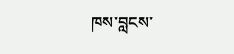ཁས་བླངས་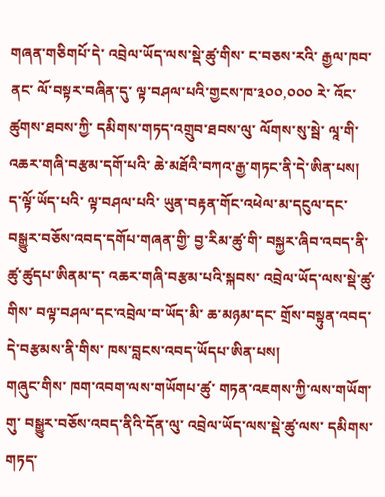གཞན་གཅིགཔོ་དེ་ འབྲེལ་ཡོད་ལས་སྡེ་ཚུ་གིས་ ང་བཅས་རའི་ རྒྱལ་ཁབ་ནང་ ལོ་བསྟར་བཞིན་དུ་ ལྟ་བཤལ་པའི་གྱངས་ཁ་༣༠༠,༠༠༠ རེ་ འོང་ཚུགས་ཐབས་ཀྱི་ དམིགས་གཏད་འགྲུབ་ཐབས་ལུ་ ལོགས་སུ་སྦེ་ ལཱ་གི་འཆར་གཞི་བརྩམ་དགོ་པའི་ ཆེ་མཐོའི་བཀའ་རྒྱ་གཏང་ནི་དེ་ཨིན་པས།
ད་ལྟོ་ཡོད་པའི་ ལྟ་བཤལ་པའི་ ཡུན་བརྟན་གོང་འཕེལ་མ་དངུལ་དང་ བསྒྱུར་བཅོས་འབད་དགོཔ་གཞན་གྱི་ བྱ་རིམ་ཚུ་གི་ བསྐྱར་ཞིབ་འབད་ནི་ཚུ་ཚུདཔ་ཨིནམ་ད་ འཆར་གཞི་བརྩམ་པའི་སྐབས་ འབྲེལ་ཡོད་ལས་སྡེ་ཚུ་གིས་ བལྟ་བཤལ་དང་འབྲེལ་བ་ཡོད་མི་ ཆ་མཉམ་དང་ གྲོས་བསྟུན་འབད་དེ་བརྩམས་ནི་གིས་ ཁས་བླངས་འབད་ཡོདཔ་ཨིན་པས།
གཞུང་གིས་ ཁག་འབག་ལས་གཡོགཔ་ཚུ་ གཏན་འཇགས་ཀྱི་ལས་གཡོག་གུ་ བསྒྱུར་བཅོས་འབད་ནིའི་དོན་ལུ་ འབྲེལ་ཡོད་ལས་སྡེ་ཚུ་ལས་ དམིགས་གཏད་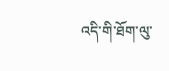འདི་གི་ཐོག་ལུ་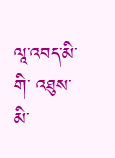ལཱ་འབད་མི་གི་ འཐུས་མི་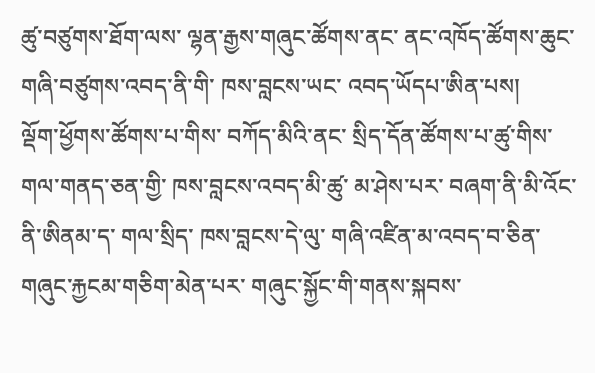ཚུ་བཙུགས་ཐོག་ལས་ ལྷན་རྒྱས་གཞུང་ཚོགས་ནང་ ནང་འཁོད་ཚོགས་ཆུང་གཞི་བཙུགས་འབད་ནི་གི་ ཁས་བླངས་ཡང་ འབད་ཡོདཔ་ཨིན་པས།
ལྡོག་ཕྱོགས་ཚོགས་པ་གིས་ བཀོད་མིའི་ནང་ སྲིད་དོན་ཚོགས་པ་ཚུ་གིས་ གལ་གནད་ཅན་གྱི་ ཁས་བླངས་འབད་མི་ཚུ་ མ་ཤེས་པར་ བཞག་ནི་མི་འོང་ནི་ཨིནམ་ད་ གལ་སྲིད་ ཁས་བླངས་དེ་ལུ་ གཞི་འཛིན་མ་འབད་བ་ཅིན་ གཞུང་རྐྱངམ་གཅིག་མེན་པར་ གཞུང་སྐྱོང་གི་གནས་སྐབས་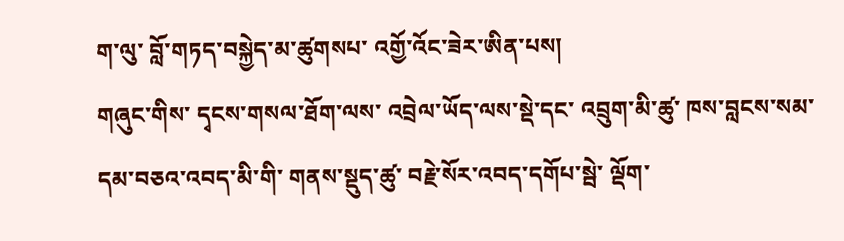ག་ལུ་ བློ་གཏད་བསྐྱེད་མ་ཚུགསཔ་ འགྱོ་འོང་ཟེར་ཨིན་པས།
གཞུང་གིས་ དྭངས་གསལ་ཐོག་ལས་ འབྲེལ་ཡོད་ལས་སྡེ་དང་ འབྲུག་མི་ཚུ་ ཁས་བླངས་སམ་ དམ་བཅའ་འབད་མི་གི་ གནས་སྡུད་ཚུ་ བརྗེ་སོར་འབད་དགོཔ་སྦེ་ ལྡོག་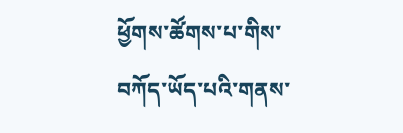ཕྱོགས་ཚོགས་པ་གིས་ བཀོད་ཡོད་པའི་གནས་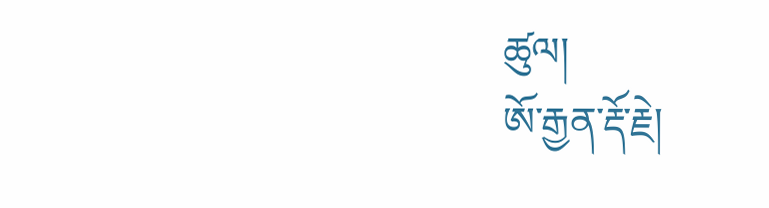ཚུལ།
ཨོ་རྒྱན་རྡོ་རྗེ།